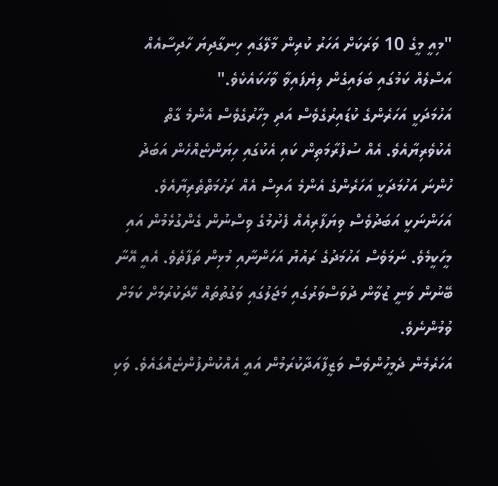"މިއީ މީގެ 10 ވަރަކަށް އަހަރު ކުރިން މާލޭގައި ހިނގާދިޔަ ހާދިސާއެއް އަސްލެއް ކަމުގައި ބަލައިގެން ލިޔެފައިވާ ވާހަކައެކެވެ."
އަހުމަދަކީ އަހަރެންގެ ކުޑައިރުގެވެސް އަދި މިހާރުގެވެސް އެންމެ ގާތް އެކުވެރިޔާއެވެ. އެއް ސުފުރާމަތިން ކައި އެކުގައި ހިޔަންޏެއްހެން އަބަދު ހުންނަ އަހުމަދަކީ އަހަރެންގެ އެންމެ އަރިސް އެއް ރަހުމަތްތެރިޔާއެވެ. އަހަންނަކީ އަބަދުވެސް ވިޔަފާރިއެއް ފެށުމުގެ ވިސްނުން ގެންގުޅެމުން އައި މީހަކީމެވެ. ނަމަވެސް އަހުމަދުގެ ރައުޔު އަހަންނާއި މުޅިން ތަފާތެވެ. އެއީ އޭނާ ބޭނުން ވަނީ ޒުވާން ދުވަސްވަރުގައި މަޖަލުގައި ވަގުތުތައް ހޭދަކުރުމަށް ކަމަށް ވުމުންނެވެ.
އަހަރެމެން ދެމީހުންވެސް ވަޒީފާއަދާކުރަމުން އައީ އެއްކުންފުންޏެއްގައެވެ. ވަކި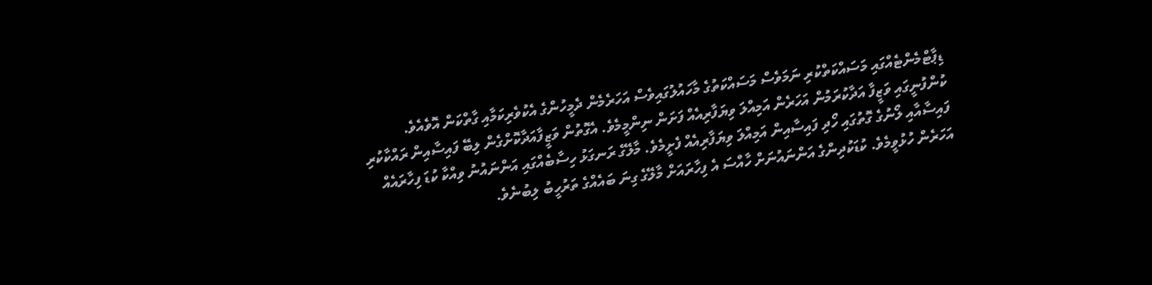ޑިޕާޓްމެންޓެއްގައި މަސައްކަތްކުރި ނަމަވެސް މަސައްކަތުގެ މާހައުލުގައިވެސް އަހަރެމެން ދެމީހުންގެ އެކުވެރިކަމާއި ގާތްކަން އޮވެއެވެ.
ކުންފުނީގައި ވަޒީފާ އަދާކުރަމުން އަހަރެން އަމިއްލަ ވިޔަފާރިއެއް ފަށަން ނިންމީމެވެ. އެގޮތުން ވަޒީފާއަދާކޮށްގެން ލިބޭ ފައިސާއިން ރައްކާކުރި ފައިސާއާއި ލޯނުގެ ގޮތުގައި ހޯދި ފައިސާއިން އަމިއްލަ ވިޔަފާރިއެއް ފެށީމެވެ. މާލޭގެ ރަނގަޅު ހިސާބެއްގައި އަންނައުނު ވިއްކާ ކުޑަ ފިހާރައެއް އަހަރެން ހުޅުވީމެވެ. ކުޑަކުދިންގެ އަންނައުނަށް ހާއްސަ އެ ފިހާރައަށް މާލޭގެ ގިނަ ބައެއްގެ ތަރުހީބު ލިބުނެވެ.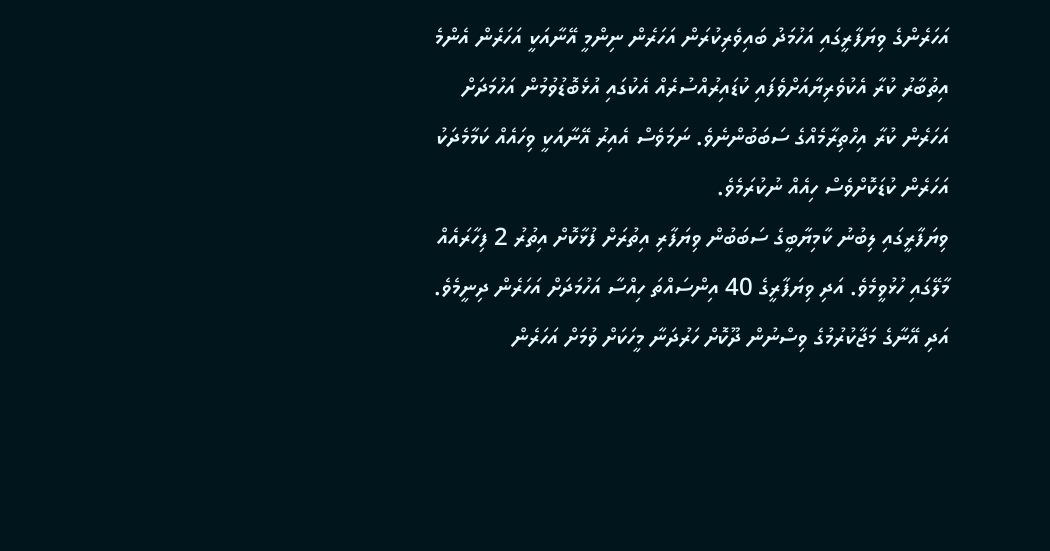އަހަރެންގެ ވިޔަފާރީގައި އަހުމަދު ބައިވެރިކުރަން އަހަރެން ނިންމީ އޭނާއަކީ އަހަރެން އެންމެ އިތުބާރު ކުރާ އެކުވެރިޔާއަށްވެފައި ކުޑައިރުއްސުރެއް އެކުގައި އުޅެބޮޑުވުމުން އަހުމަދަށް އަހަރެން ކުރާ އިހްތިރާމެއްގެ ސަބަބުންނެވެ. ނަމަވެސް އެއިރު އޭނާއަކީ ވިހައެއް ކަމާމެދަކު އަހަރެން ކުޑަކޮށްވެސް ހިއެއް ނުކުރަމެވެ.
ވިޔަފާރީގައި ލިބުނު ކާމިޔާބީގެ ސަބަބުން ވިޔަފާރި އިތުރަށް ފުޅާކޮށް އިތުރު 2 ފިހާރައެއް މާލޭގައި ހުޅުވީމެވެ. އަދި ވިޔަފާރީގެ 40 އިންސައްތަ ހިއްސާ އަހުމަދަށް އަހަރެން ދިނީމެވެ. އަދި އޭނާގެ މަޖާކުރުމުގެ ވިސްނުން ދޫކޮށް ހަރުދަނާ މީހަކަށް ވުމަށް އަހަރެން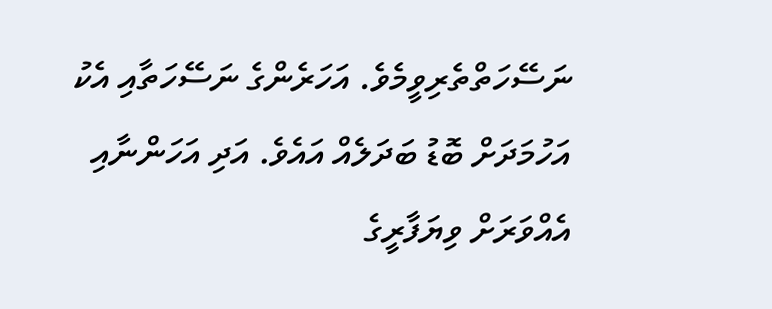ނަސޭހަތްތެރިވީމެވެ. އަހަރެންގެ ނަސޭހަތާއި އެކު އަހުމަދަށް ބޮޑު ބަދަލެއް އައެވެ. އަދި އަހަންނާއި އެއްވަރަށް ވިޔަފާރީގެ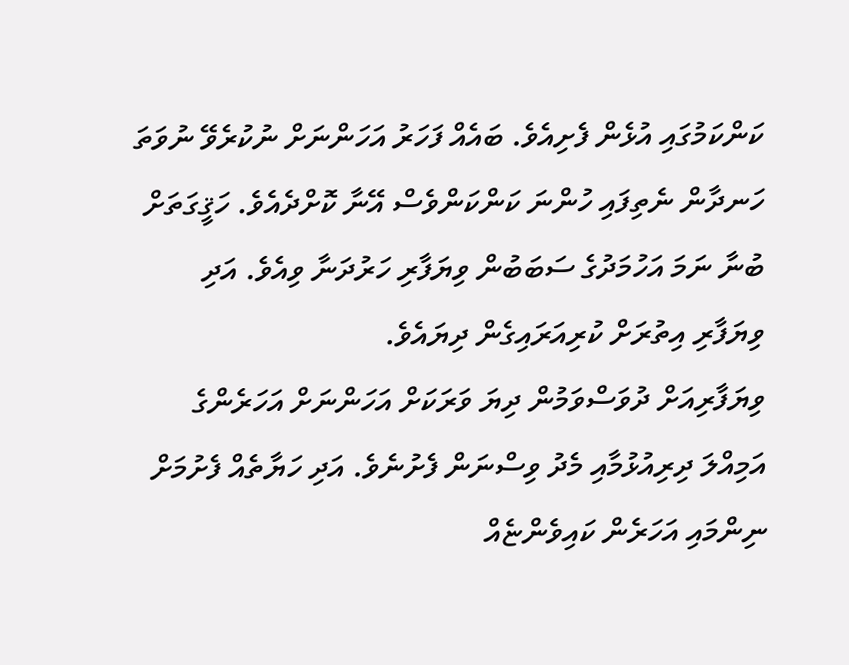ކަންކަމުގައި އުޅެން ފެށިއެވެ. ބައެއް ފަހަރު އަހަންނަށް ނުކުރެވޭ ނުވަތަ ހަނދާން ނެތިފައި ހުންނަ ކަންކަންވެސް އޭނާ ކޮށްދެއެވެ. ހަޤީގަތަށް ބުނާ ނަމަ އަހުމަދުގެ ސަބަބުން ވިޔަފާރި ހަރުދަނާ ވިއެވެ. އަދި ވިޔަފާރި އިތުރަށް ކުރިއަރައިގެން ދިޔައެވެ.
ވިޔަފާރިއަށް ދުވަސްވަމުން ދިޔަ ވަރަކަށް އަހަންނަށް އަހަރެންގެ އަމިއްލަ ދިރިއުޅުމާއި މެދު ވިސްނަން ފެށުނެވެ. އަދި ހަޔާތެއް ފެށުމަށް ނިންމައި އަހަރެން ކައިވެންޏެއް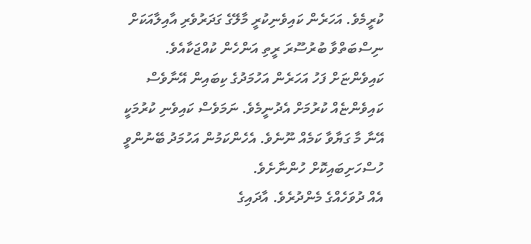ކުރީމެވެ. އަހަރެން ކައިވެނިކުރީ މާލޭގެ ގަދަރުވެރި އާއިލާއަކަށް ނިސްބަތްވާ ބުރުސޫރަ ރީތި އަންހެން ކުއްޖަކާއެވެ.
ކައިވެންޏަށް ފަހު އަހަރެން އަހުމަދުގެ ކިބައިން އޭނާވެސް ކައިވެންޏެއް ކުރުމަށް އެދުނީމެވެ. ނަމަވެސް ކައިވެނި ކުރުމަކީ އޭނާ މާ ގަޔާވާ ކަމެއް ނޫނެވެ. އެހެންކަމުން އަހުމަދު ބޭނުންވީ ހުސްހަށިބައިކޮށް ހުންނާށެވެ.
އެއް ދުވަހެއްގެ މެންދުރެވެ. އާދައިގެ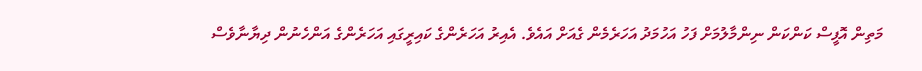މަތިން އޮފީސް ކަންކަން ނިންމާލުމަށް ފަހު އަހުމަދު އަހަރެމެން ގެއަށް އައެވެ. އެއިރު އަހަރެންގެ ކައިރީގައި އަހަރެންގެ އަންހެނުން ދިޔާނާވެސް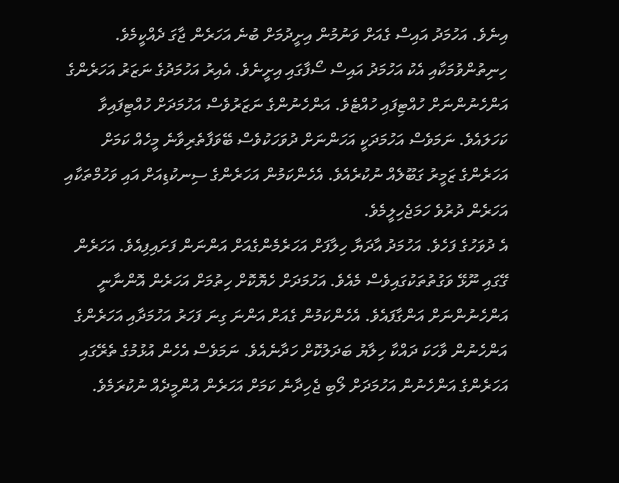އިނެވެ. އަހުމަދު އައިސް ގެއަށް ވަނުމުން އިށީދުމަށް ބުނެ އަހަރެން ޖާގަ ދެއްކީމެވެ.
ހިނިތުންވުމަކާއި އެކު އަހުމަދު އައިސް ސޯފާގައި އިށީނެވެ. އެއިރު އަހުމަދުގެ ނަޒަރު އަހަރެންގެ އަންހެނުންނަށް ހުއްޓިފައި ހުއްޓެވެ. އަންހެނުންގެ ނަޒަރުވެސް އަހުމަދަށް ހުއްޓިފައިވާ ކަހަލައެވެ. ނަމަވެސް އަހުމަދަކީ އަހަންނަށް ދުވަހަކުވެސް ބޭވަފާތެރިވާނެ މީހެއް ކަމަށް އަހަރެންގެ ޒަމީރު ގަބޫލެއް ނުކުރެއެވެ. އެހެންކަމުން އަހަރެންގެ ސިނކުޑިއަށް އައި ވަހުމްތަކާއި އަހަރެން ދުރުވެ ހަމަޖެހިލީމެވެ.
އެ ދުވަހުގެ ފަހެވެ. އަހުމަދު އާދަޔާ ހިލާފަށް އަހަރެމެންގެއަށް އަންނަން ފަށައިފިއެވެ. އަހަރެން ގޭގައި ނޫޅޭ ވަގުތުތަކުގައިވެސް މެއެވެ. އަހުމަދަށް ހެޔޮކޮށް ހިތުމަށް އަހަރެން އޮންނާނީ އަންހެނުންނަށް އަންގާފައެވެ. އެހެންކަމުން ގެއަށް އަންނަ ގިނަ ފަހަރު އަހުމަދާއި އަހަރެންގެ އަންހެނުން ވާހަކަ ދައްކާ ހިލާޔު ބަދަލުކޮށް ހަދާނެއެވެ. ނަމަވެސް އެހެން އުޅުމުގެ ތެރޭގައި އަހަރެންގެ އަންހެނުން އަހުމަދަށް ލޯބި ޖެހިދާނެ ކަމަށް އަހަރެން އުންމީދެއް ނުކުރަމެވެ.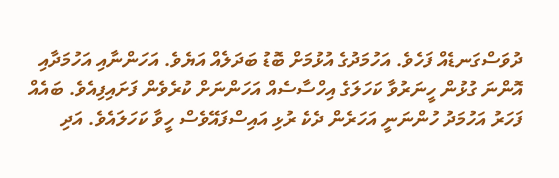ދުވަސްގަނޑެއް ފަހެވެ. އަހުމަދުގެ އުޅުމަށް ބޮޑު ބަދަލެއް އަޔެވެ. އަހަންނާއި އަހުމަދާއި އޮންނަ ގުޅުން ހީނަރުވާ ކަހަލަގެ އިހްސާސެއް އަހަންނަށް ކުރެވެން ފަށައިފިއެވެ. ބައެއް ފަހަރު އަހުމަދު ހުންނަނީ އަހަރެން ދެކެ ރުޅި އައިސްފައޭވެސް ހީވާ ކަހަލައެވެ. އަދި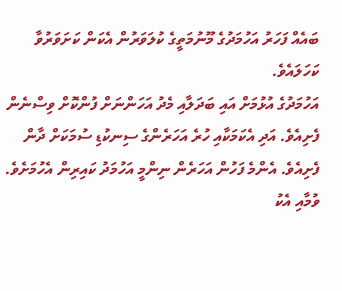ބައެއް ފަހަރު އަހުމަދުގެ މޫނުމަތީގެ ކުލަވަރުން އެކަން ކަށަވަރުވާ ކަހަލައެވެ.
އަހުމަދުގެ އުޅުމަށް އައި ބަދަލާއި މެދު އަހަންނަށް ފުންކޮށް ވިސްނެން ފެށިއެވެ. އަދި އެކަމަކާއި ހުރެ އަހަރެންގެ ސިނކުޑި ސުމަކަށް ދާން ފެށިއެވެ. އެންމެ ފަހުން އަހަރެން ނިންމީ އަހުމަދު ކައިރިން އެހުމަށެވެ. ވުމާއި އެކު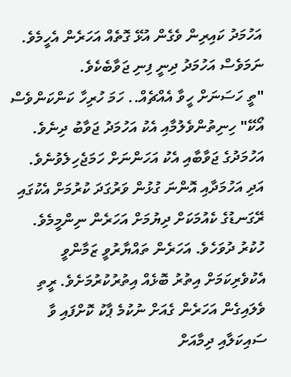އަހުމަދު ކައިރިން ވެގެން އުޅޭ ގޮތެއް އަހަރެން އެހީމެވެ. ނަމަވެސް އަހުމަދު ދިނީ ފިނި ޖަވާބެކެވެ.
"ތީ ހަސަނަށް ހީވާ އެއްޗެއް.. ހަމަ ހުރިހާ ކަންކަންވެސް އޯކޭ" ހިނިތުންވެލުމާއި އެކު އަހުމަދު ޖަވާބު ދިނެވެ.
އަހުމަދުގެ ޖަވާބާއި އެކު އަހަންނަށް ހަމަޖެހިލެވުނެވެ. އަދި އަހުމަދާއި އޮންނަ ގުޅުން ވަރުގަދަ ކުރުމަށް އެކުގައި ރޭގަނޑުގެ ކެއުމަކަށް ދިޔުމަށް އަހަރެން ނިންމީމެވެ.
ހުކުރު ދުވަހެވެ. އަހަރެން ތައްޔާރުވީ ޒަމާންވީ އެކުވެރިކަމަށް އިތުރު ބޮޅެއް އިތުރުކުރުމަށެވެ. ރީތި ވެލައިގެން އަހަރެން ގެއަށް ނުކުމެ ޕާކު ކޮށްފައި ވާ ސައިކަލާއި ދިމާއަށް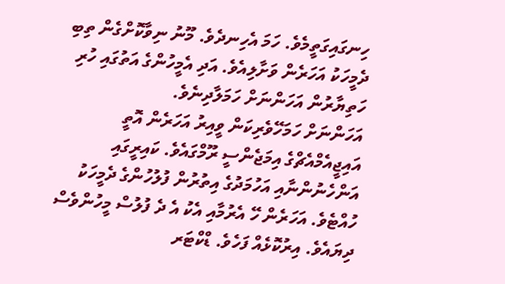ހިނގައިގަތީމެވެ. ހަމަ އެހިނދެވެ. މޫނު ނިވާކޮށްގެން ތިބި ދެމީހަކު އަހަރެން ވަށާލިއެވެ. އަދި އެމީހުންގެ އަތުގައި ހުރި ހަތިޔާރުން އަހަންނަށް ހަމަލާދިނެވެ.
އަހަންނަށް ހަމަހޭވެރިކަން ވީއިރު އަހަރެން އޮތީ އައިޖީއެމްއެޗްގެ އިމަޖެންސީ ރޫމްގައެވެ. ކައިރީގައި އަންހެނުންނާއި އަހުމަދުގެ އިތުރުން ފުލުހުންގެ ދެމީހަކު ހުއްޓެވެ. އަހަރެން ހޭ އެރުމާއި އެކު އެ ދެ ފުލުސް މީހުންވެސް ދިޔައެވެ. އިރުކޮޅެއް ފަހެވެ. ޑްކްޓަރ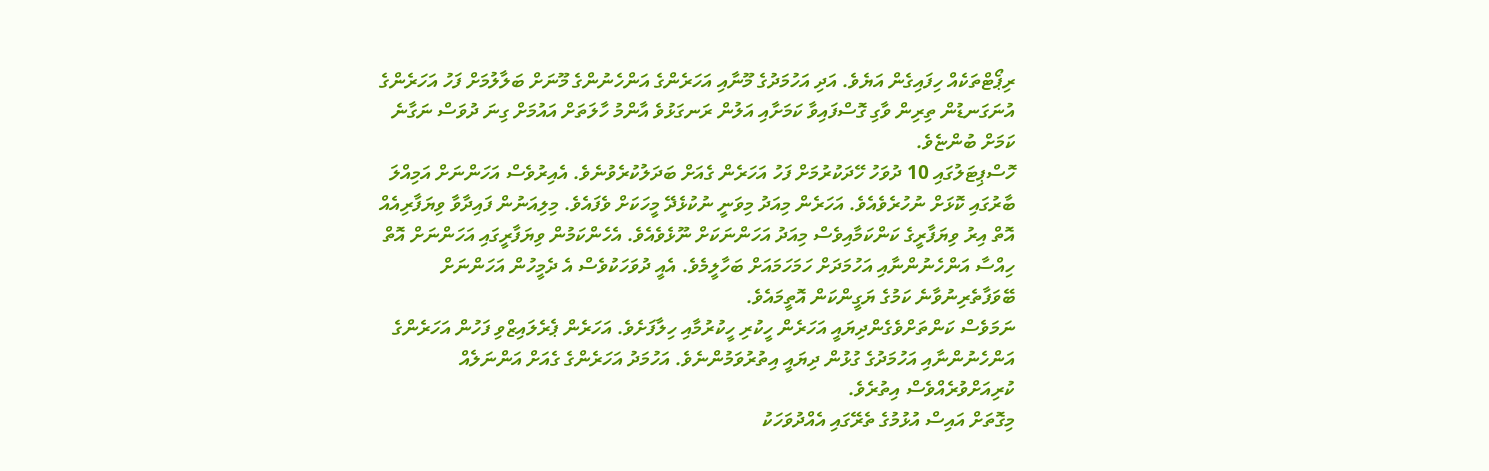ރިޕޯޓްތަކެއް ހިފައިގެން އަޔެވެ. އަދި އަހުމަދުގެ މޫނާއި އަހަރެންގެ އަންހެނުންގެ މޫނަށް ބަލާލުމަށް ފަހު އަހަރެންގެ އުނަގަނޑުން ތިރިން ވާގި ގޮސްފައިވާ ކަމަށާއި އަލުން ރަނގަޅުވެ އާންމު ހާލަތަށް އައުމަށް ގިނަ ދުވަސް ނަގާނެ ކަމަށް ބުންޏެވެ.
ހޮސްޕިޓަލުގައި 10 ދުވަހު ހޭދަކުރުމަށް ފަހު އަހަރެން ގެއަށް ބަދަލުކުރެވުނެވެ. އެއިރުވެސް އަހަންނަށް އަމިއްލަ ބާރުގައި ކޮޅަށް ނުހުރެވެއެވެ. އަހަރެން މިއަދު މިވަނީ ނުކުޅެދޭ މީހަކަށް ވެފައެވެ. މިލިއަނުން ފައިދާވާ ވިޔަފާރިއެއް އޮތް އިރު ވިޔަފާރީގެ ކަންކަމާއިވެސް މިއަދު އަހަންނަކަށް ނޫޅެވެއެވެ. އެހެންކަމުން ވިޔަފާރީގައި އަހަންނަށް އޮތް ހިއްސާ އަންހެނުންނާއި އަހުމަދަށް ހަމަހަމައަށް ބަހާލީމެވެ. އެއީ ދުވަހަކުވެސް އެ ދެމީހުން އަހަންނަށް ބޭވަފާތެރިނުވާނެ ކަމުގެ ޔަގީންކަން އޮތީމައެވެ.
ނަމަވެސް ކަންތަށްވެގެންދިޔައީ އަހަރެން ހީކުރި ހީކުރުމާއި ހިލާފަށެވެ. އަހަރެން ޕެރެލައިޒްވި ފަހުން އަހަރެންގެ އަންހެނުންނާއި އަހުމަދުގެ ގުޅުން ދިޔައީ އިތުރުވަމުންނެވެ. އަހުމަދު އަހަރެންގެ ގެއަށް އަންނަލެއް ކުރިއަށްވުރެއްވެސް އިތުރެވެ.
މިގޮތަށް އައިސް އުޅުމުގެ ތެރޭގައި އެއްދުވަހަކު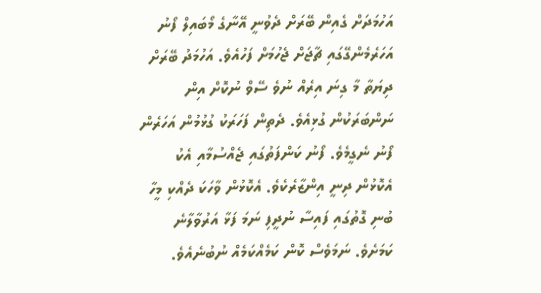އަހުމަދަށް ގެއިން ބޭރަށް ދެވުނީ އޭނާގެ މޯބައިލް ފޯނު އަހަރެމެންގޭގައި ޗާޖަށް ޖެހުމަށް ފަހުއެވެ. އަހުމަދު ބޭރަށް ދިޔަތާ މާ ގިނަ އިރެއް ނުވެ ސޭވް ނުކޮށް އިން ނަންބަރަކުން ގުޅިއެވެ. ދެތިން ފަހަރަކު ގުޅުމުން އަހަރެން ފޯނު ނެގީމެވެ. ފޯނު ކަންފަތުގައި ޖެއްސުމާއި އެކު އެކޮޅުން ދިނީ އިންޒާރެކެވެ. އެކޮޅުން ވާހަކަ ދެއްކި މީހާ ބުނި ގޮތުގައި ފައިސާ ނުދީފި ނަމަ ފަޅާ އަރުވާލާނެ ކަމަށެވެ. ނަމަވެސް ކޮން ކަމެއްކަމެއް ނުބުނެއެވެ.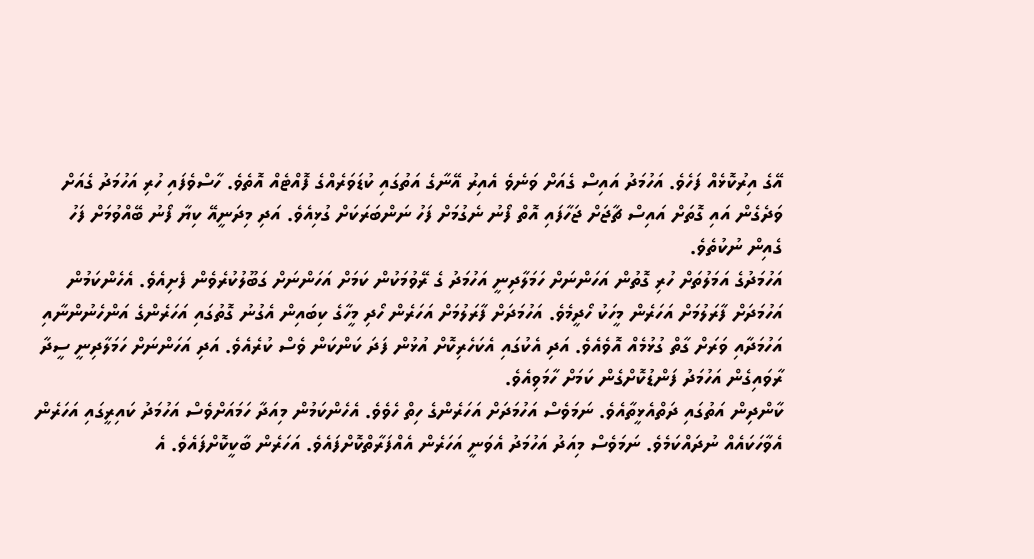އޭގެ އިރުކޮޅެއް ފަހެވެ. އަހުމަދު އައިސް ގެއަށް ވަނެވެ އެއިރު އޭނާގެ އަތުގައި ކުޑަވަރެއްގެ ފޮއްޓެއް އޮތެވެ. ހާސްވެފައި ހުރި އަހުމަދު ގެއަށް ވަދެގެން އައި ގޮތަށް އައިސް ޗާޖަށް ޖަހާފައި އޮތް ފޯނު ނެގުމަށް ފަހު ނަންބަރަކަށް ގުޅިއެވެ. އަދި މިދަނީއޭ ކިޔާ ފޯނު ބޭއްވުމަށް ފަހު ގެއިން ނުކުތެވެ.
އަހުމަދުގެ އަމަލުތަށް ހުރި ގޮތުން އަހަންނަށް ހަމަލާދިނީ އަހުމަދު ގެ ރޭވުމަކުން ކަމަށް އަހަންނަށް ގަބޫލުކުރެވެން ފެށިއެވެ. އެހެންކަމުން އަހުމަދަށް ފާރަލުމަށް އަހަރެން މީހަކު ހޯދީމެވެ. އަހުމަދަށް ފާރަލުމަށް އަހަރެން ހޯދި މީހާގެ ކިބައިން އެގުނު ގޮތުގައި އަހަރެންގެ އަންހެނުންނާއި އަހުމަދާއި ވަރަށް ގާތް ގުޅުމެއް އޮވެއެވެ. އަދި އެކުގައި އެކަހެރިކޮށް އުޅުން ފަދަ ކަންކަން ވެސް ކުރެއެވެ. އަދި އަހަންނަށް ހަމަލާދިނީ ސީދާ ރާވައިގެން އަހުމަދު ފަންޑުކޮށްގެން ކަމަށް ހާމަވިއެވެ.
ކާންދިން އަތުގައި ދަތްއެޅީތާއެވެ. ނަމަވެސް އަހުމަދަށް އަހަރެންގެ ހިތް ހެވެވެ. އެހެންކަމުން މިއަދާ ހަމައަށްވެސް އަހުމަދު ކައިރީގައި އަހަރެން އެވާހަކައެއް ނުދައްކަމެވެ. ނަމަވެސް މިއަދު އަހުމަދު އެވަނީ އަހަރެން އެއްފަރާތްކޮށްފައެވެ. އަހަރެން ބާކީކޮށްފައެވެ. އެ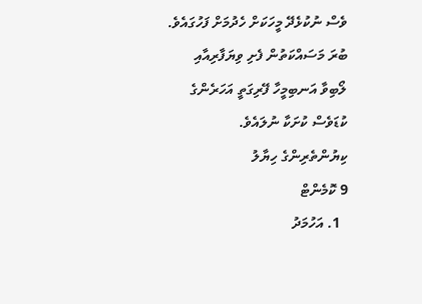ވެސް ނުކުޅެދޭ މީހަކަށް ހެދުމަށް ފަހުގައެވެ. ބުރަ މަސައްކަތުން ފެށި ވިޔަފާރިއާއި ލޯބިވާ އަނބިމީހާ ފޭރިގަތީ އަހަރެންގެ ކުޑަވެސް ކުށަކާ ނުލައެވެ.
ކިޔުންތެރިންގެ ހިޔާލު
9 ކޮމެންޓް
  1. އަހުމަދު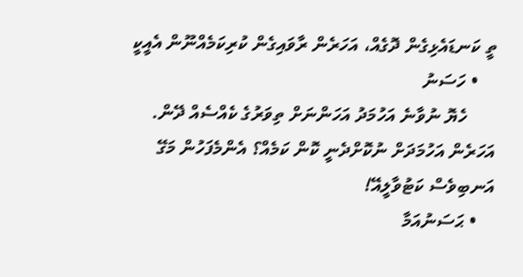ތީ ކަނޑައެޅިގެން ދޮގެއް، އަހަރެން ރާވައިގެން ކުރިކަމެއްނޫން އެއީކީ
    • ހަސަނު
      ހެޔޮ ނުވާނެ އަހުމަދު އަހަންނަށް ތިވަރުގެ ކެއްސެއް ދޭން. އަހަރެން އަހުމަދަށް ނުކޮށްދެނީ ކޮން ކަމެއް؟ އެންމެފަހުން މަގޭ އަނބިވެސް ކަޓުވާލީއޭ!
    • ޙަސަނުއަމާ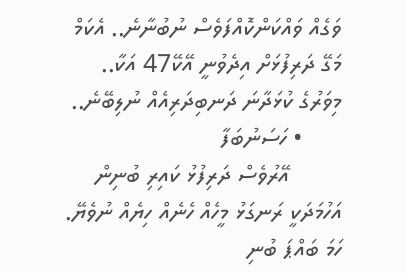ވަގެއް ވައްކަންކޮއްފަވެސް ނުބުނާނެ.. އެކަމް މަގޭ ދަރިފުޅަށް އިދެވުނީ އޭކޭ47 އަކާ.. މިވަރުގެ ކުޅަދާނަ ދަނބިދަރިއެއް ނުލިބޭނެ..
      • ހަސަނުބަފާ
        އޭރުވެސް ދަރިފުޅު ކައިރި ބުނިން އަހުމަދަކީ ރަނގަޅު މީހެއް ހެނެއް ހިޔެއް ނުވެޔޭ. ހަމަ ބައްޕަ ބުނި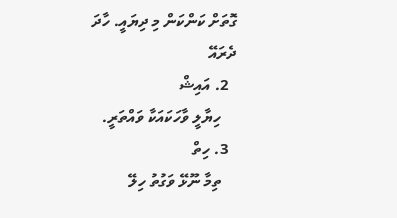ގޮތަށް ކަންކަން މި ދިޔައީ. ހާދަ ދެރައޭ
  2. އައިޝް
    ހިޔާލީ ވާހަކައަކާ ވައްތަރީ.
  3. ހިތް
    ތިމާ ނޫޅޭ ވަގުތު ހިލޭ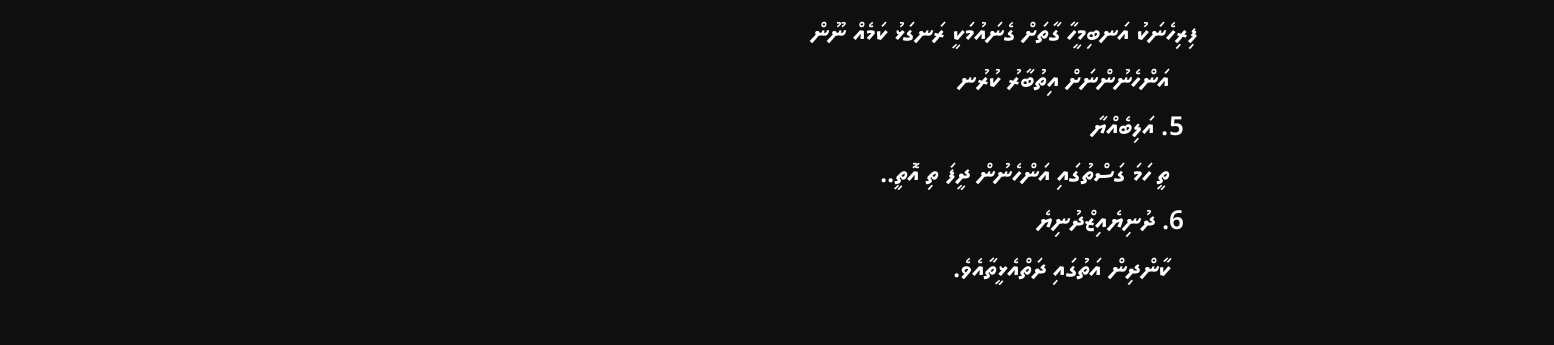ފިރިހެނަކު އަނބިމީހާ ގާތަށް ގެނައުމަކީ ރަނގަޅު ކަމެއް ނޫން
    އަންހެނުންނަށް އިތުބާރު ކުރުނ
  5. އަލިބެއްޔާ
    ތީ ހަމަ ގަސްތުގައި އަންހެނުން ދީފަ ތި އޮތީ..
  6. ދުނިޔެއިޒްދުނިޔެ
    ކާންދިން އަތުގައި ދަތްއެޅީތާއެވެ.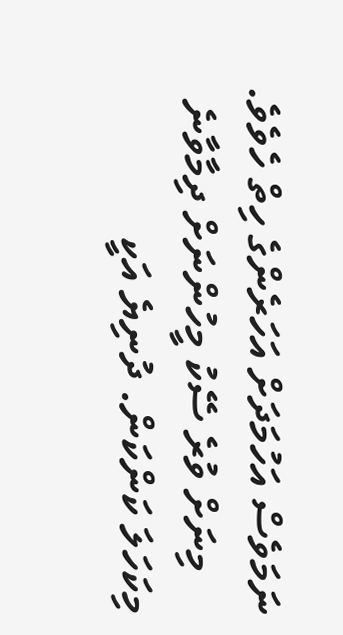ނަމަވެސް އަހުމަދަށް އަހަރެންގެ ހިތް ހެވެވެ.
    މިނަށް ވުރެ ސޭކު މީހުންނަށް ދިމާވާނެ މިކަހަލަ ކަންކަން. ދުނިޔެ އަކީ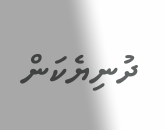ދުނިޔެކަން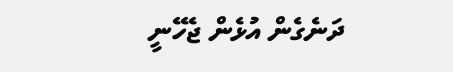ދަނެގެން އުޅެން ޖެހޭނީ